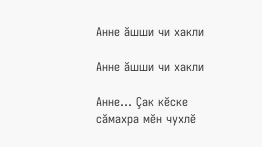Анне ăшши чи хакли

Анне ăшши чи хакли

Анне… Çак кĕске сăмахра мĕн чухлĕ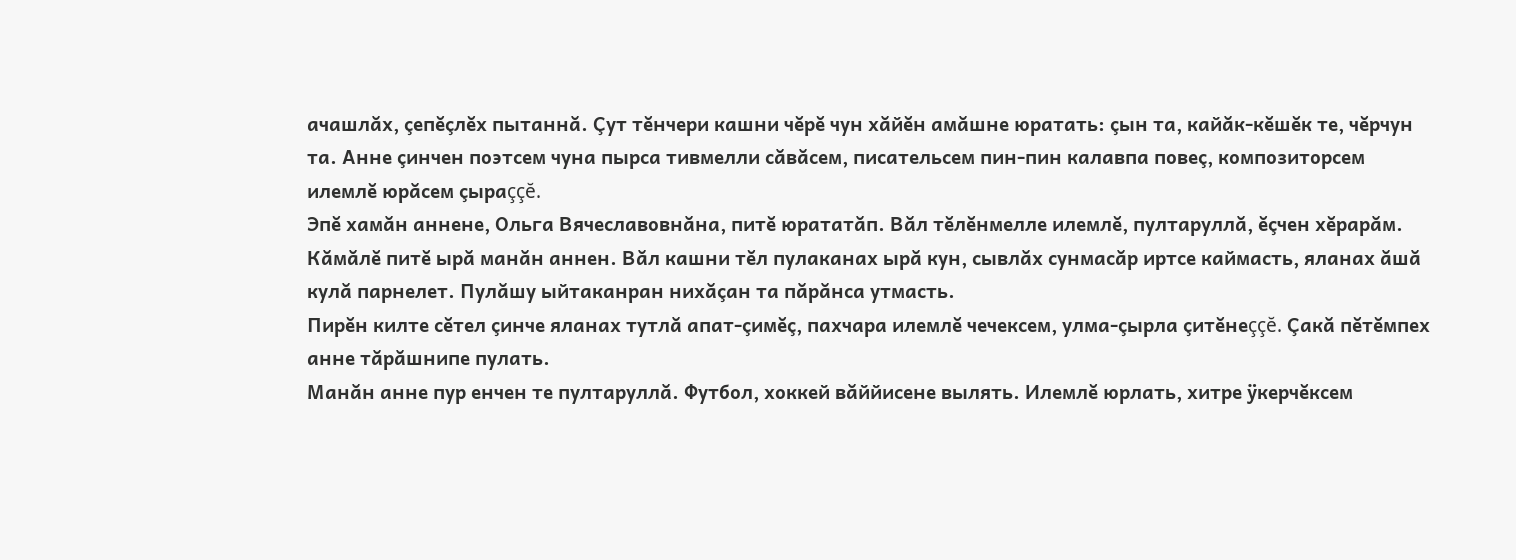ачашлăх, çепĕçлĕх пытаннă. Çут тĕнчери кашни чĕрĕ чун хăйĕн амăшне юратать: çын та, кайăк-кĕшĕк те, чĕрчун та. Анне çинчен поэтсем чуна пырса тивмелли сăвăсем, писательсем пин-пин калавпа повеç, композиторсем илемлĕ юрăсем çыраççĕ.
Эпĕ хамăн аннене, Ольга Вячеславовнăна, питĕ юрататăп. Вăл тĕлĕнмелле илемлĕ, пултаруллă, ĕçчен хĕрарăм. Кăмăлĕ питĕ ырă манăн аннен. Вăл кашни тĕл пулаканах ырă кун, сывлăх сунмасăр иртсе каймасть, яланах ăшă кулă парнелет. Пулăшу ыйтаканран нихăçан та пăрăнса утмасть.
Пирĕн килте сĕтел çинче яланах тутлă апат-çимĕç, пахчара илемлĕ чечексем, улма-çырла çитĕнеççĕ. Çакă пĕтĕмпех анне тăрăшнипе пулать.
Манăн анне пур енчен те пултаруллă. Футбол, хоккей вăййисене вылять. Илемлĕ юрлать, хитре ÿкерчĕксем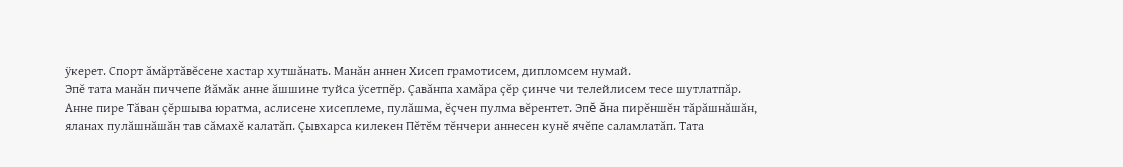ÿкерет. Спорт ăмăртăвĕсене хастар хутшăнать. Манăн аннен Хисеп грамотисем, дипломсем нумай.
Эпĕ тата манăн пиччепе йăмăк анне ăшшине туйса ÿсетпĕр. Çавăнпа хамăра çĕр çинче чи телейлисем тесе шутлатпăр. Анне пире Тăван çĕршыва юратма, аслисене хисеплеме, пулăшма, ĕçчен пулма вĕрентет. Эпĕ ăна пирĕншĕн тăрăшнăшăн, яланах пулăшнăшăн тав сăмахĕ калатăп. Çывхарса килекен Пĕтĕм тĕнчери аннесен кунĕ ячĕпе саламлатăп. Тата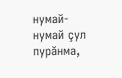нумай-нумай çул пурăнма,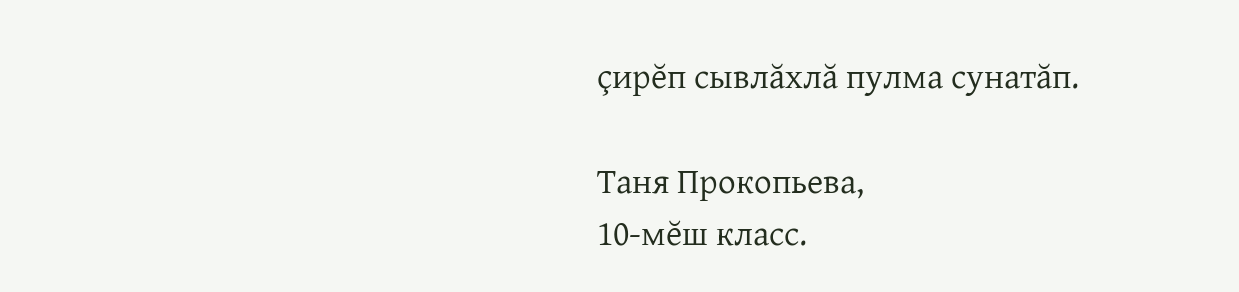çирĕп сывлăхлă пулма сунатăп.

Таня Прокопьева,
10-мĕш класс.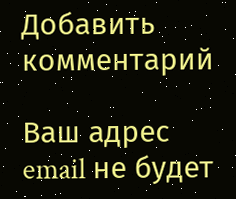Добавить комментарий

Ваш адрес email не будет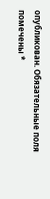опубликован. Обязательные поля помечены *